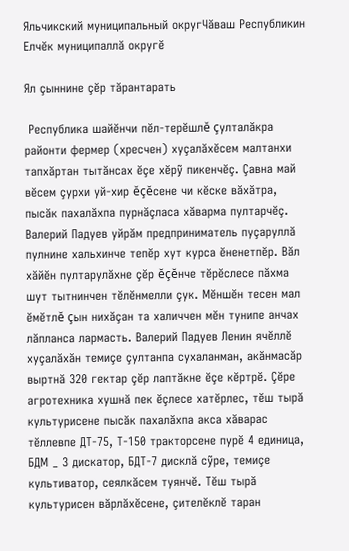Яльчикский муниципальный округЧăваш Республикин Елчĕк муниципаллă округĕ

Ял çыннине çĕр тăрантарать

 Республика шайĕнчи пĕл-терĕшлĕ çулталăкра районти фермер (хресчен) хуçалăхĕсем малтанхи тапхăртан тытăнсах ĕçе хĕрỹ пикенчĕç. Çавна май вĕсем çурхи уй-хир ĕçĕсене чи кĕске вăхăтра, пысăк пахалăхпа пурнăçласа хăварма пултарчĕç. Валерий Падуев уйрăм предприниматель пуçаруллă пулнине хальхинче тепĕр хут курса ĕненетпĕр. Вăл хăйĕн пултарулăхне çĕр ĕçĕнче тĕрĕслесе пăхма шут тытнинчен тĕлĕнмелли çук. Мĕншĕн тесен мал ĕмĕтлĕ çын нихăçан та халиччен мĕн тунипе анчах лăпланса лармасть. Валерий Падуев Ленин ячĕллĕ хуçалăхăн темиçе çултанпа сухаланман, акăнмасăр выртнă 320 гектар çĕр лаптăкне ĕçе кĕртрĕ. Çĕре агротехника хушнă пек ĕçлесе хатĕрлес, тĕш тырă культурисене пысăк пахалăхпа акса хăварас тĕллевпе ДТ-75, Т-150 тракторсене пурĕ 4 единица, БДМ _ 3 дискатор, БДТ-7 дисклă сỹре, темиçе культиватор, сеялкăсем туянчĕ. Тĕш тырă культурисен вăрлăхĕсене, çителĕклĕ таран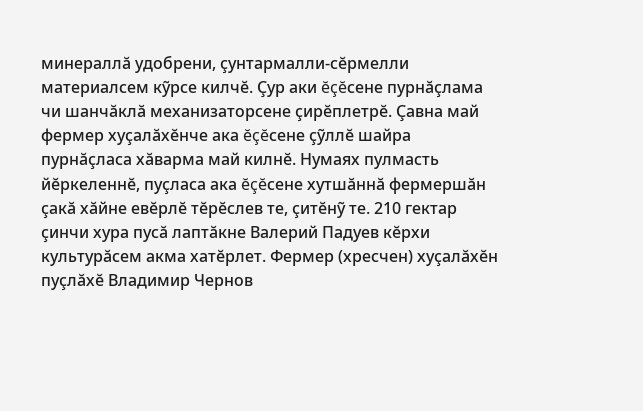минераллă удобрени, çунтармалли-сĕрмелли материалсем кỹрсе килчĕ. Çур аки ĕçĕсене пурнăçлама чи шанчăклă механизаторсене çирĕплетрĕ. Çавна май фермер хуçалăхĕнче ака ĕçĕсене çỹллĕ шайра пурнăçласа хăварма май килнĕ. Нумаях пулмасть йĕркеленнĕ, пуçласа ака ĕçĕсене хутшăннă фермершăн çакă хăйне евĕрлĕ тĕрĕслев те, çитĕнỹ те. 210 гектар çинчи хура пусă лаптăкне Валерий Падуев кĕрхи культурăсем акма хатĕрлет. Фермер (хресчен) хуçалăхĕн пуçлăхĕ Владимир Чернов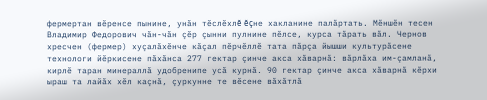фермертан вĕренсе пынине, унăн тĕслĕхлĕ ĕçне хакланине палăртать. Мĕншĕн тесен Владимир Федорович чăн-чăн çĕр çынни пулнине пĕлсе, курса тăрать вăл. Чернов хресчен (фермер) хуçалăхĕнче кăçал пĕрчĕллĕ тата пăрçа йышши культурăсене технологи йĕркисене пăхăнса 277 гектар çинче акса хăварнă: вăрлăха им-çамланă, кирлĕ таран минераллă удобренипе усă курнă. 90 гектар çинче акса хăварнă кĕрхи ыраш та лайăх хĕл каçнă, çуркунне те вĕсене вăхăтлă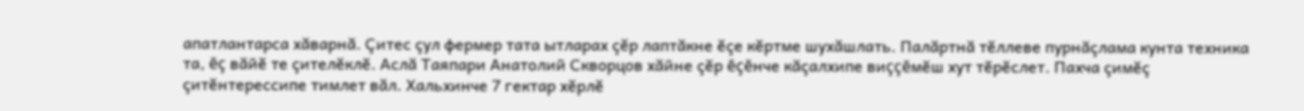апатлантарса хăварнă. Çитес çул фермер тата ытларах çĕр лаптăкне ĕçе кĕртме шухăшлать. Палăртнă тĕллеве пурнăçлама кунта техника та, ĕç вăйĕ те çителĕклĕ. Аслă Таяпари Анатолий Скворцов хăйне çĕр ĕçĕнче кăçалхипе виççĕмĕш хут тĕрĕслет. Пахча çимĕç çитĕнтерессипе тимлет вăл. Хальхинче 7 гектар хĕрлĕ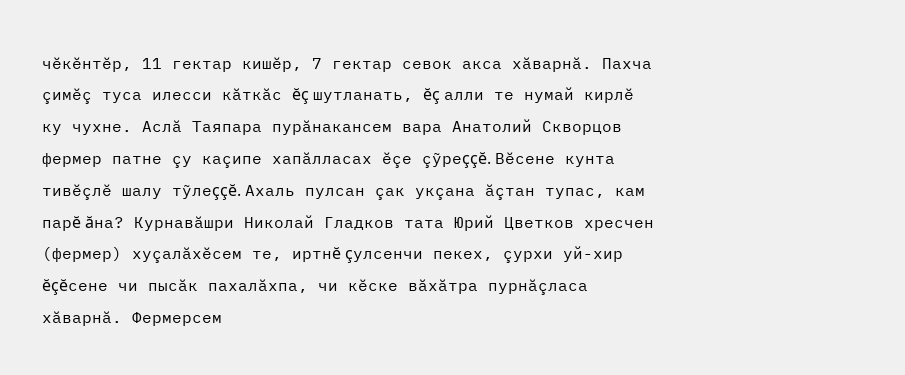чĕкĕнтĕр, 11 гектар кишĕр, 7 гектар севок акса хăварнă. Пахча çимĕç туса илесси кăткăс ĕç шутланать, ĕç алли те нумай кирлĕ ку чухне. Аслă Таяпара пурăнакансем вара Анатолий Скворцов фермер патне çу каçипе хапăлласах ĕçе çỹреççĕ. Вĕсене кунта тивĕçлĕ шалу тỹлеççĕ. Ахаль пулсан çак укçана ăçтан тупас, кам парĕ ăна? Курнавăшри Николай Гладков тата Юрий Цветков хресчен (фермер) хуçалăхĕсем те, иртнĕ çулсенчи пекех, çурхи уй-хир ĕçĕсене чи пысăк пахалăхпа, чи кĕске вăхăтра пурнăçласа хăварнă. Фермерсем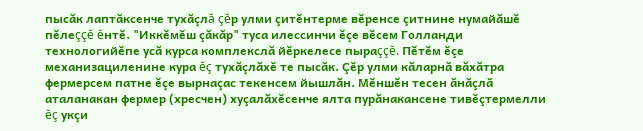пысăк лаптăксенче тухăçлă çĕр улми çитĕнтерме вĕренсе çитнине нумайăшĕ пĕлеççĕ ĕнтĕ. "Иккĕмĕш çăкăр" туса илессинчи ĕçе вĕсем Голланди технологийĕпе усă курса комплекслă йĕркелесе пыраççĕ. Пĕтĕм ĕçе механизациленине кура ĕç тухăçлăхĕ те пысăк. Çĕр улми кăларнă вăхăтра фермерсем патне ĕçе вырнаçас текенсем йышлăн. Мĕншĕн тесен ăнăçлă аталанакан фермер (хресчен) хуçалăхĕсенче ялта пурăнакансене тивĕçтермелли ĕç укçи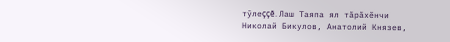тỹлеççĕ. Лаш Таяпа ял тăрăхĕнчи Николай Бикулов, Анатолий Князев,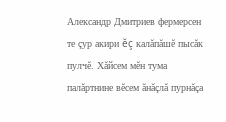Александр Дмитриев фермерсен те çур акири ĕç калăпăшĕ пысăк пулчĕ. Хăйсем мĕн тума палăртнине вĕсем ăнăçлă пурнăçа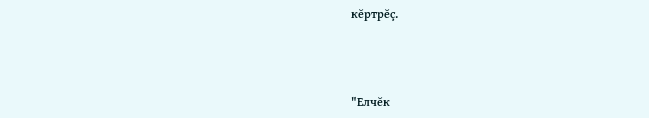кĕртрĕç.



"Елчĕк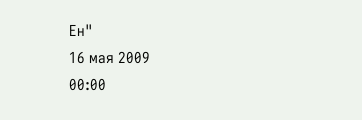Ен"
16 мая 2009
00:00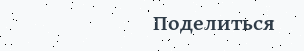Поделиться